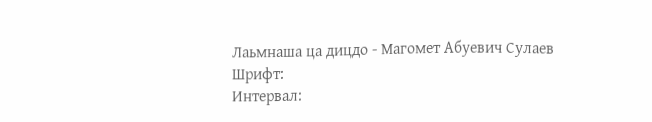Лаьмнаша ца дицдо - Магомет Абуевич Сулаев
Шрифт:
Интервал: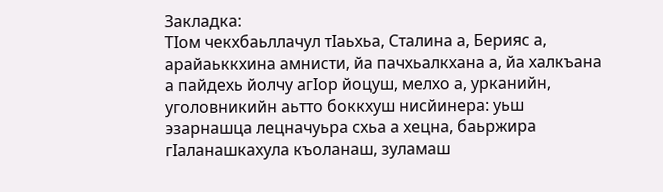Закладка:
ТIом чекхбаьллачул тIаьхьа, Сталина а, Берияс а, арайаьккхина амнисти, йа пачхьалкхана а, йа халкъана а пайдехь йолчу aгIop йоцуш, мелхо а, урканийн, уголовникийн аьтто боккхуш нисйинера: уьш эзарнашца лецначуьра схьа а хецна, баьржира гIаланашкахула къоланаш, зуламаш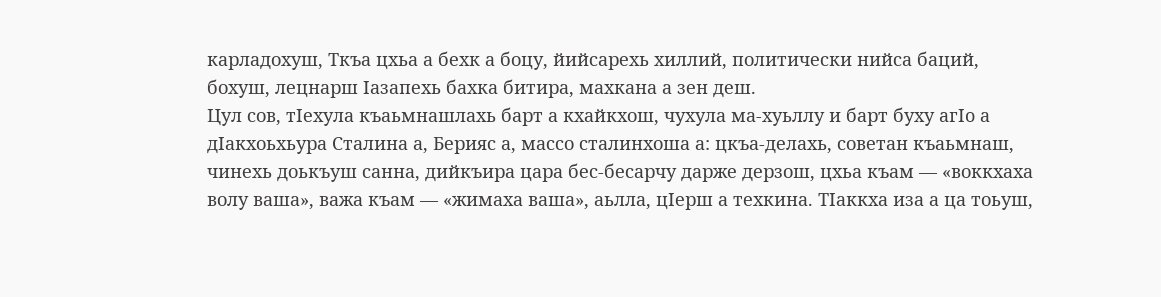карладохуш, Ткъа цхьа а бехк а боцу, йийсарехь хиллий, политически нийса баций, бохуш, лецнарш Iазапехь бахка битира, махкана а зен деш.
Цул сов, тIехула къаьмнашлахь барт а кхайкхош, чухула ма-хуьллу и барт буху aгIo а дIакхоьхьура Сталина а, Берияс а, массо сталинхоша а: цкъа-делахь, советан къаьмнаш, чинехь доькъуш санна, дийкъира цара бес-бесарчу дарже дерзош, цхьа къам — «воккхаха волу ваша», важа къам — «жимаха ваша», аьлла, цIерш а техкина. ТIаккха иза а ца тоьуш,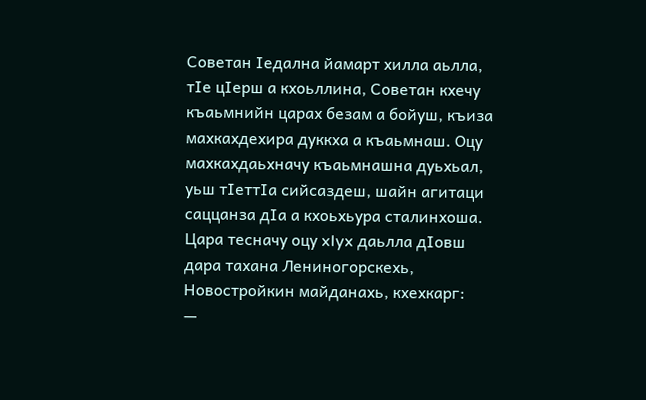Советан Iедална йамарт хилла аьлла, тIе цIерш а кхоьллина, Советан кхечу къаьмнийн царах безам а бойуш, къиза махкахдехира дуккха а къаьмнаш. Оцу махкахдаьхначу къаьмнашна дуьхьал, уьш тIеттIа сийсаздеш, шайн агитаци саццанза дIа а кхоьхьура сталинхоша. Цара тесначу оцу xIyx даьлла дIовш дара тахана Лениногорскехь, Новостройкин майданахь, кхехкарг:
—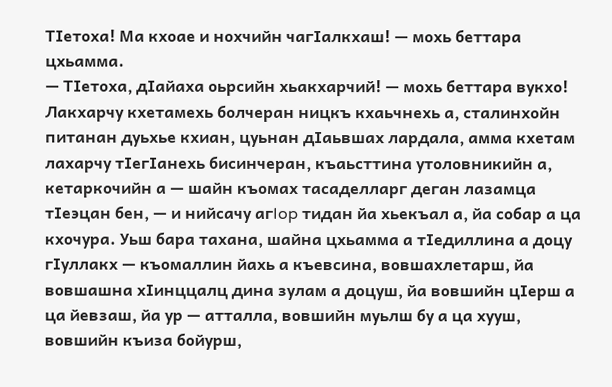ТIетоха! Ма кхоае и нохчийн чагIалкхаш! — мохь беттара цхьамма.
— ТIетоха, дIайаха оьрсийн хьакхарчий! — мохь беттара вукхо!
Лакхарчу кхетамехь болчеран ницкъ кхаьчнехь а, сталинхойн питанан дуьхье кхиан, цуьнан дIаьвшах лардала, амма кхетам лахарчу тIегIанехь бисинчеран, къаьсттина утоловникийн а, кетаркочийн а — шайн къомах тасаделларг деган лазамца тIеэцан бен, — и нийсачу aгIop тидан йа хьекъал а, йа собар а ца кхочура. Уьш бара тахана, шайна цхьамма а тIедиллина а доцу гIуллакх — къомаллин йахь а къевсина, вовшахлетарш, йа вовшашна хIинццалц дина зулам а доцуш, йа вовшийн цIерш а ца йевзаш, йа ур — атталла, вовшийн муьлш бу а ца хууш, вовшийн къиза бойурш,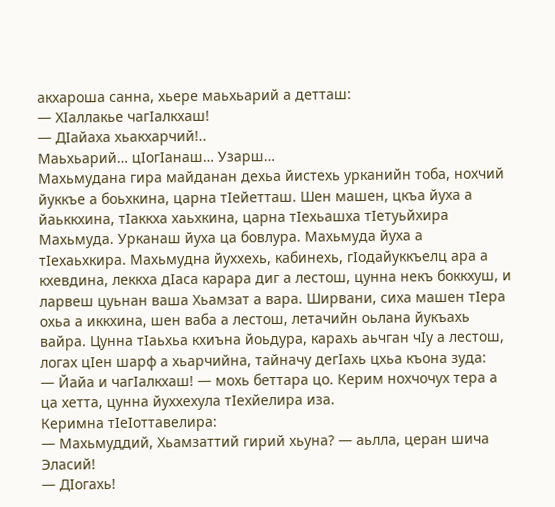акхароша санна, хьере маьхьарий а детташ:
— ХIаллакье чагIалкхаш!
— ДIайаха хьакхарчий!..
Маьхьарий… цIогIанаш… Узарш…
Махьмудана гира майданан дехьа йистехь урканийн тоба, нохчий йуккъе а боьхкина, царна тIейетташ. Шен машен, цкъа йуха а йаьккхина, тIаккха хаьхкина, царна тIехьашха тIетуьйхира Махьмуда. Урканаш йуха ца бовлура. Махьмуда йуха а тIехаьхкира. Махьмудна йуххехь, кабинехь, гIодайуккъелц ара а кхевдина, леккха дIаса карара диг а лестош, цунна некъ боккхуш, и ларвеш цуьнан ваша Хьамзат а вара. Ширвани, сиха машен тIера охьа а иккхина, шен ваба а лестош, летачийн оьлана йукъахь вайра. Цунна тIаьхьа кхиъна йоьдура, карахь аьчган чIу а лестош, логах цIен шарф а хьарчийна, тайначу дегIахь цхьа къона зуда:
— Йайа и чагIалкхаш! — мохь беттара цо. Керим нохчочух тера а ца хетта, цунна йуххехула тIехйелира иза.
Керимна тIеIоттавелира:
— Махьмуддий, Хьамзаттий гирий хьуна? — аьлла, церан шича Эласий!
— ДIогахь!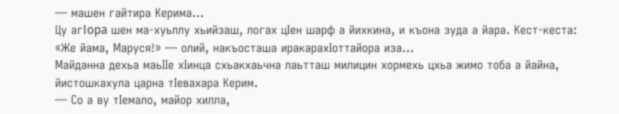— машен гайтира Керима…
Цу aгIopa шен ма-хуьллу хьийзаш, логах цIен шарф а йихкина, и къона зуда а йара. Кест-кеста: «Же йама, Маруся!» — олий, накъосташа иракарахIоттайора иза…
Майданна дехьа маьIIе хIинца схьакхаьчна лаьтташ милицин хормехь цхьа жимо тоба а йайна, йистошкахула царна тIевахара Керим.
— Со а ву тIемало, майор хилла,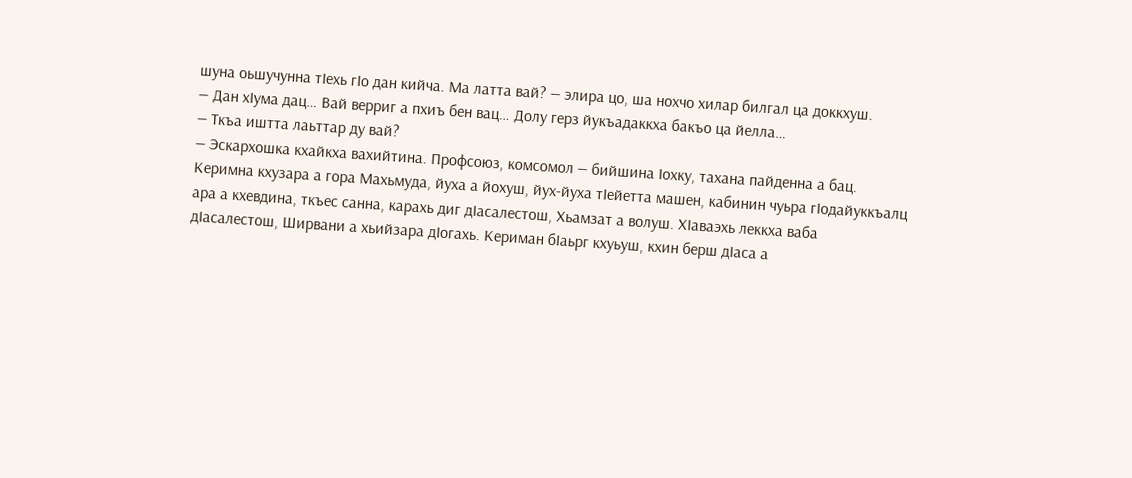шуна оьшучунна тIехь гIo дан кийча. Ма латта вай? — элира цо, ша нохчо хилар билгал ца доккхуш.
— Дан хIума дац… Вай верриг а пхиъ бен вац… Долу герз йукъадаккха бакъо ца йелла…
— Ткъа иштта лаьттар ду вай?
— Эскархошка кхайкха вахийтина. Профсоюз, комсомол — бийшина Iохку, тахана пайденна а бац.
Керимна кхузара а гора Махьмуда, йуха а йохуш, йух-йуха тIейетта машен, кабинин чуьра гIодайуккъалц ара а кхевдина, ткъес санна, карахь диг дIасалестош, Хьамзат а волуш. ХIаваэхь леккха ваба дIасалестош, Ширвани а хьийзара дIогахь. Кериман бIаьрг кхуьуш, кхин берш дIаса а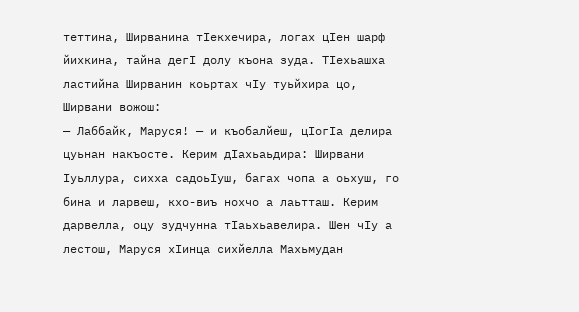теттина, Ширванина тIекхечира, логах цIен шарф йихкина, тайна дегI долу къона зуда. ТIехьашха ластийна Ширванин коьртах чIу туьйхира цо, Ширвани вожош:
— Лаббайк, Маруся! — и къобалйеш, цIогIа делира цуьнан накъосте. Керим дIахьаьдира: Ширвани Iуьллура, сихха садоьIуш, багах чопа а оьхуш, го бина и ларвеш, кхо-виъ нохчо а лаьтташ. Керим дарвелла, оцу зудчунна тIаьхьавелира. Шен чIу а лестош, Маруся хIинца сихйелла Махьмудан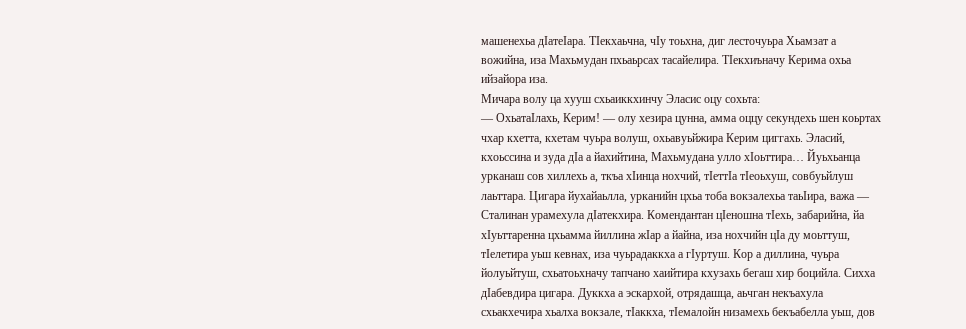машенехьа дIатеIара. ТIекхаьчна, чIу тоьхна, диг лесточуьра Хьамзат а вожийна, иза Махьмудан пхьаьрсах тасайелира. ТIекхиъначу Керима охьа ийзайора иза.
Мичара волу ца хууш схьаиккхинчу Эласис оцу сохьта:
— ОхьатаIлахь, Керим! — олу хезира цунна, амма оццу секундехь шен коьртах чхар кхетта, кхетам чуьра волуш, охьавуьйжира Керим циггахь. Эласий, кхоьссина и зуда дIа а йахийтина, Махьмудана улло хIоьттира… Йуьхьанца урканаш сов хиллехь а, ткъа хIинца нохчий, тIеттIа тIеоьхуш, совбуьйлуш лаьттара. Цигара йухайаьлла, урканийн цхьа тоба вокзалехьа таьIира, важа — Сталинан урамехула дIатекхира. Комендантан цIеношна тIехь, забарийна, йа хIуьттаренна цхьамма йиллина жIар а йайна, иза нохчийн цIа ду моьттуш, тIелетира уьш кевнах, иза чуьрадаккха а гIуртуш. Кор а диллина, чуьра йолуьйтуш, схьатоьхначу тапчано хаийтира кхузахь бегаш хир боцийла. Сихха дIабевдира цигара. Дуккха а эскархой, отрядашца, аьчган некъахула схьакхечира хьалха вокзале, тIаккха, тIемалойн низамехь бекъабелла уьш, дов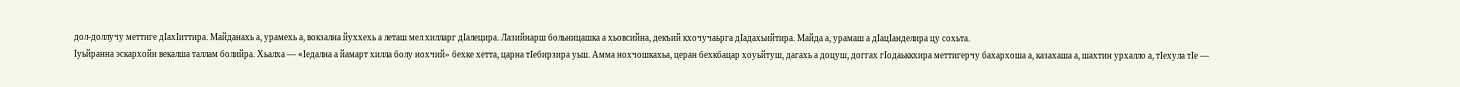дол-доллучу меттиге дIахIиттира. Майданахь а, урамехь а, вокзална йуххехь а леташ мел хилларг дIалецира. Лазийнарш больницашка а хьовсийна, декъий кхочучаьрга дIадахьийтира. Майда а, урамаш а дIацIанделира цу сохьта.
Iуьйранна эскархойн векалша таллам болийра. Хьалха — «Iедална а йамарт хилла болу нохчий» бехке хетта, царна тIебирзира уьш. Амма нохчошкахьа, церан бехкбацар хоуьйтуш, дагахь а доцуш, доггах гIодаьккхира меттигерчу бахархоша а, казахаша а, шахтин урхалло а, тIехула тIе —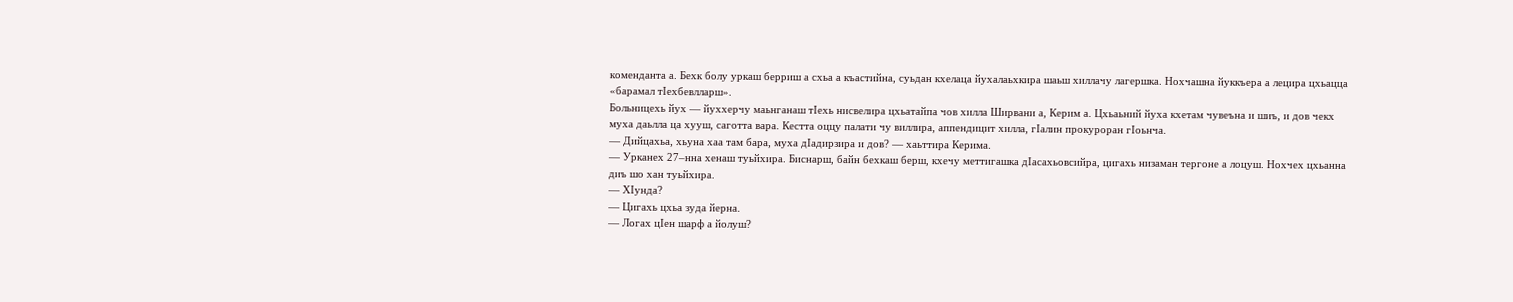коменданта а. Бехк болу уркаш берриш а схьа а къастийна, суьдан кхелаца йухалаьхкира шаьш хиллачу лагершка. Нохчашна йуккъера а лецира цхьацца «барамал тIехбевлларш».
Больницехь йух — йуххерчу маьнганаш тIехь нисвелира цхьатайпа чов хилла Ширвани а, Керим а. Цхьаьний йуха кхетам чувеъна и шиъ, и дов чекх муха даьлла ца хууш, саготта вара. Кестта оццу палати чу виллира, аппендицит хилла, гIалин прокуроран гIоьнча.
— Дийцахьа, хьуна хаа там бара, муха дIадирзира и дов? — хаьттира Керима.
— Урканех 27–нна хенаш туьйхира. Биснарш, байн бехкаш берш, кхечу меттигашка дIасахьовсийра, цигахь низаман тергоне а лоцуш. Нохчех цхьанна диъ шо хан туьйхира.
— ХIунда?
— Цигахь цхьа зуда йерна.
— Логах цIен шарф а йолуш?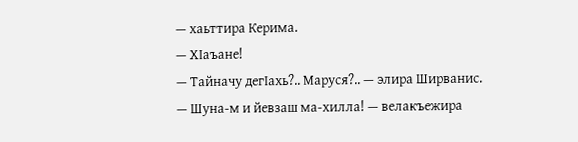— хаьттира Керима.
— ХIаъане!
— Тайначу дегIахь?.. Маруся?.. — элира Ширванис.
— Шуна-м и йевзаш ма-хилла! — велакъежира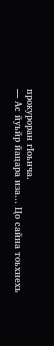прокуроран гIоьнча.
— Ас йуьйр йацара иза… Цо сайна тоьхнехь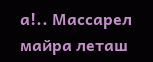а!.. Массарел майра леташ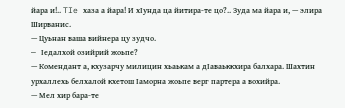йара и!.. TIe хаза а йара! И хIунда ца йитира-те цо?.. Зуда ма йара и, — элира Ширванис.
— Цуьнан ваша вийнера цу зудчо.
— Iедалхой озийрий жоьпе?
— Комендант а, кхузарчу милицин хьаькам а дIаваьккхира балхара. Шахтин урхаллехь белхалой кхетош Iаморна жоьпе верг партера а вохийра.
— Мел хир бара-те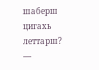шаберш цигахь леттарш?
—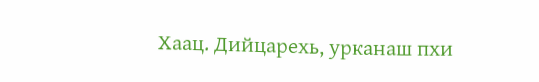Хаац. Дийцарехь, урканаш пхи